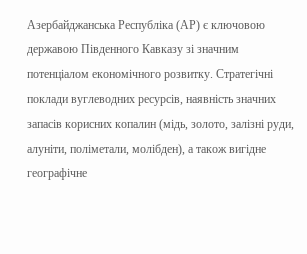Азербайджанська Республіка (АР) є ключовою державою Південного Кавказу зі значним потенціалом економічного розвитку. Стратегічні поклади вуглеводних ресурсів, наявність значних запасів корисних копалин (мідь, золото, залізні руди, алуніти, поліметали, молібден), а також вигідне географічне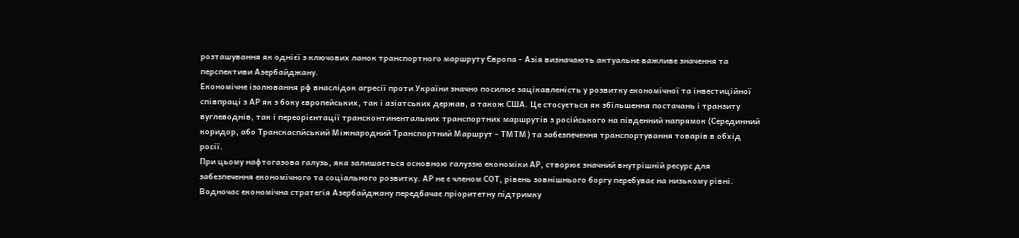розташування як однієї з ключових ланок транспортного маршруту Європа - Азія визначають актуальне важливе значення та перспективи Азербайджану.
Економічне ізолювання рф внаслідок агресії проти України значно посилює зацікавленість у розвитку економічної та інвестиційної співпраці з АР як з боку європейських, так і азіатських держав, а також США. Це стосується як збільшення постачань і транзиту вуглеводнів, так і переорієнтації трансконтинентальних транспортних маршрутів з російського на південний напрямок (Серединний коридор, або Транскаспйський Міжнародний Транспортний Маршрут - ТМТМ) та забезпечення транспортування товарів в обхід росії.
При цьому нафтогазова галузь, яка залишається основною галуззю економіки АР, створює значний внутрішній ресурс для забезпечення економічного та соціального розвитку. АР не є членом СОТ, рівень зовнішнього боргу перебуває на низькому рівні. Водночас економічна стратегія Азербайджану передбачає пріоритетну підтримку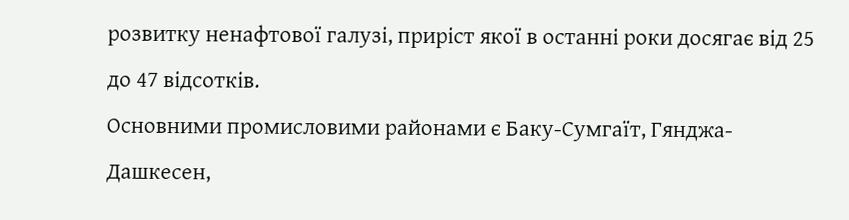розвитку ненафтової галузі, приріст якої в останні роки досягає від 25 до 47 відсотків.
Основними промисловими районами є Баку-Сумгаїт, Гянджа-Дашкесен,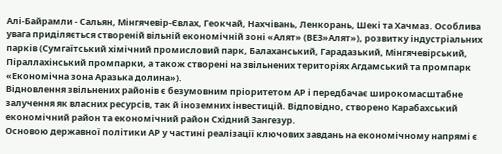Алі-Байрамли - Сальян, Мінгячевір-Євлах, Геокчай, Нахчівань, Ленкорань, Шекі та Хачмаз. Особлива увага приділяється створеній вільній економічній зоні «Алят» (ВЕЗ»Алят»), розвитку індустріальних парків (Сумгаїтський хімічний промисловий парк, Балаханський, Гарадазький, Мінгячевірський, Піраллахінський промпарки, а також створені на звільнених територіях Агдамський та промпарк «Економічна зона Аразька долина»).
Відновлення звільнених районів є безумовним пріоритетом АР і передбачає широкомасштабне залучення як власних ресурсів, так й іноземних інвестицій. Відповідно, створено Карабахський економічний район та економічний район Східний Зангезур.
Основою державної політики АР у частині реалізації ключових завдань на економічному напрямі є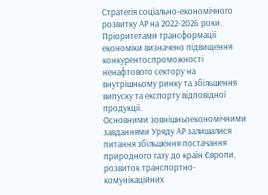Стратегія соціально-економічного розвитку АР на 2022-2026 роки. Пріоритетами трансформації економіки визначено підвищення конкурентоспроможності ненафтового сектору на внутрішньому ринку та збільшення випуску та експорту відповідної продукції.
Основними зовнішньоекономічними завданнями Уряду АР залишалися питання збільшення постачання природного газу до країн Європи, розвиток транспортно-комунікаційних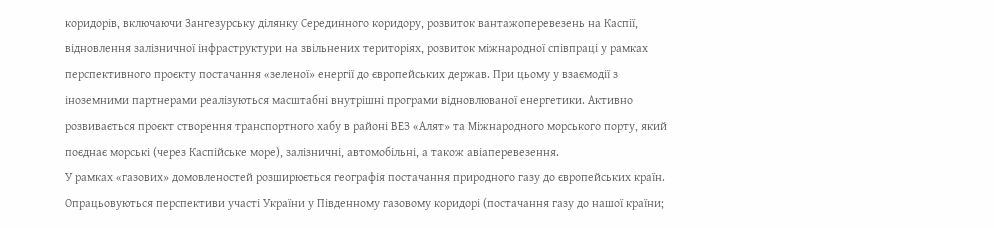коридорів, включаючи Зангезурську ділянку Серединного коридору, розвиток вантажоперевезень на Каспії, відновлення залізничної інфраструктури на звільнених територіях, розвиток міжнародної співпраці у рамках перспективного проєкту постачання «зеленої» енергії до європейських держав. При цьому у взаємодії з іноземними партнерами реалізуються масштабні внутрішні програми відновлюваної енергетики. Активно розвивається проєкт створення транспортного хабу в районі ВЕЗ «Алят» та Міжнародного морського порту, який поєднає морські (через Каспійське море), залізничні, автомобільні, а також авіаперевезення.
У рамках «газових» домовленостей розширюється географія постачання природного газу до європейських країн. Опрацьовуються перспективи участі України у Південному газовому коридорі (постачання газу до нашої країни;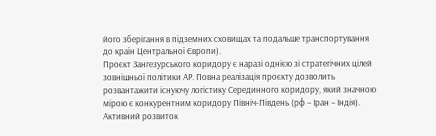його зберігання в підземних сховищах та подальше транспортування до країн Центральної Європи).
Проєкт Зангезурського коридору є наразі однією зі стратегічних цілей зовнішньої політики АР. Повна реалізація проєкту дозволить розвантажити існуючу логістику Серединного коридору, який значною мірою є конкурентним коридору Північ-Південь (рф – Іран – Індія).
Активний розвиток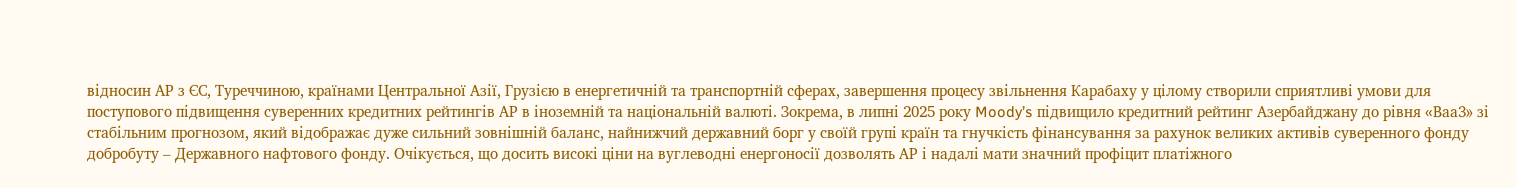відносин АР з ЄС, Туреччиною, країнами Центральної Азії, Грузією в енергетичній та транспортній сферах, завершення процесу звільнення Карабаху у цілому створили сприятливі умови для поступового підвищення суверенних кредитних рейтингів АР в іноземній та національній валюті. Зокрема, в липні 2025 року Moody’s підвищило кредитний рейтинг Азербайджану до рівня «Bаа3» зі стабільним прогнозом, який відображає дуже сильний зовнішній баланс, найнижчий державний борг у своїй групі країн та гнучкість фінансування за рахунок великих активів суверенного фонду добробуту – Державного нафтового фонду. Очікується, що досить високі ціни на вуглеводні енергоносії дозволять АР і надалі мати значний профіцит платіжного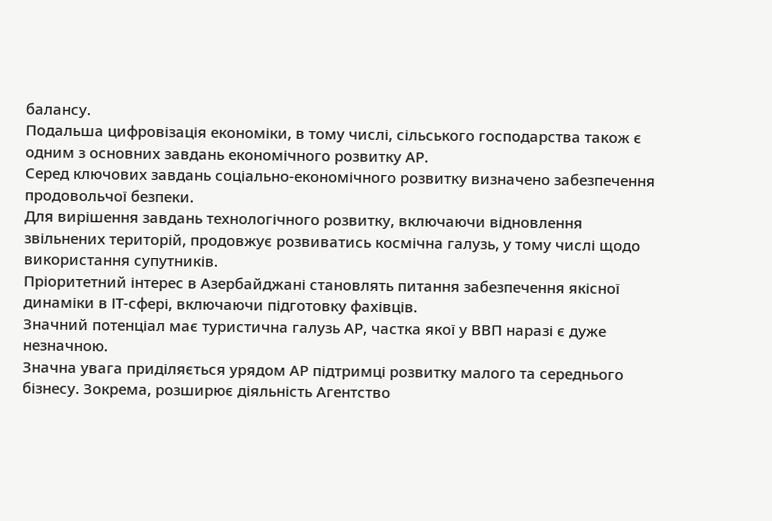балансу.
Подальша цифровізація економіки, в тому числі, сільського господарства також є одним з основних завдань економічного розвитку АР.
Серед ключових завдань соціально-економічного розвитку визначено забезпечення продовольчої безпеки.
Для вирішення завдань технологічного розвитку, включаючи відновлення звільнених територій, продовжує розвиватись космічна галузь, у тому числі щодо використання супутників.
Пріоритетний інтерес в Азербайджані становлять питання забезпечення якісної динаміки в ІТ-сфері, включаючи підготовку фахівців.
Значний потенціал має туристична галузь АР, частка якої у ВВП наразі є дуже незначною.
Значна увага приділяється урядом АР підтримці розвитку малого та середнього бізнесу. Зокрема, розширює діяльність Агентство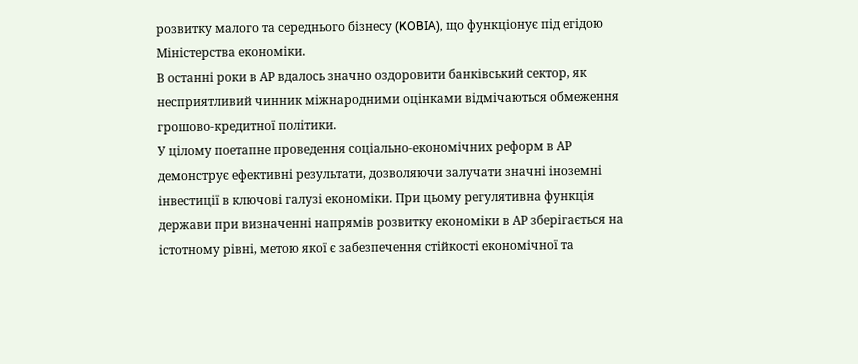розвитку малого та середнього бізнесу (KOBIA), що функціонує під егідою Міністерства економіки.
В останні роки в АР вдалось значно оздоровити банківський сектор, як несприятливий чинник міжнародними оцінками відмічаються обмеження грошово-кредитної політики.
У цілому поетапне проведення соціально-економічних реформ в АР демонструє ефективні результати, дозволяючи залучати значні іноземні інвестиції в ключові галузі економіки. При цьому регулятивна функція держави при визначенні напрямів розвитку економіки в АР зберігається на істотному рівні, метою якої є забезпечення стійкості економічної та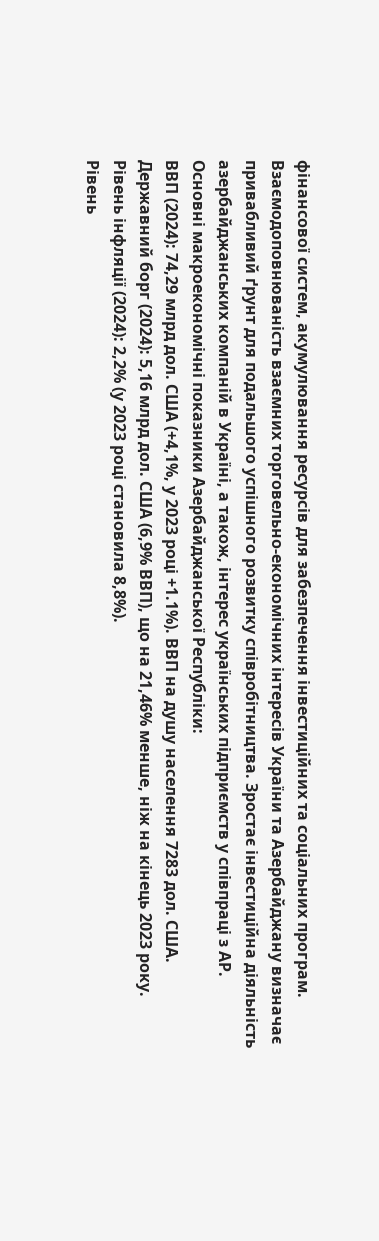фінансової систем, акумулювання ресурсів для забезпечення інвестиційних та соціальних програм.
Взаємодоповнюваність взаємних торговельно-економічних інтересів України та Азербайджану визначає привабливий ґрунт для подальшого успішного розвитку співробітництва. Зростає інвестиційна діяльність азербайджанських компаній в Україні, а також, інтерес українських підприємств у співпраці з АР.
Основні макроекономічні показники Азербайджанської Республіки:
ВВП (2024): 74,29 млрд дол. США (+4,1%, у 2023 році +1.1%). ВВП на душу населення 7283 дол. США.
Державний борг (2024): 5,16 млрд дол. США (6,9% ВВП), що на 21,46% менше, ніж на кінець 2023 року.
Рівень інфляції (2024): 2,2% (у 2023 році становила 8,8%).
Рівень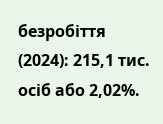безробіття (2024): 215,1 тис. осіб або 2,02%.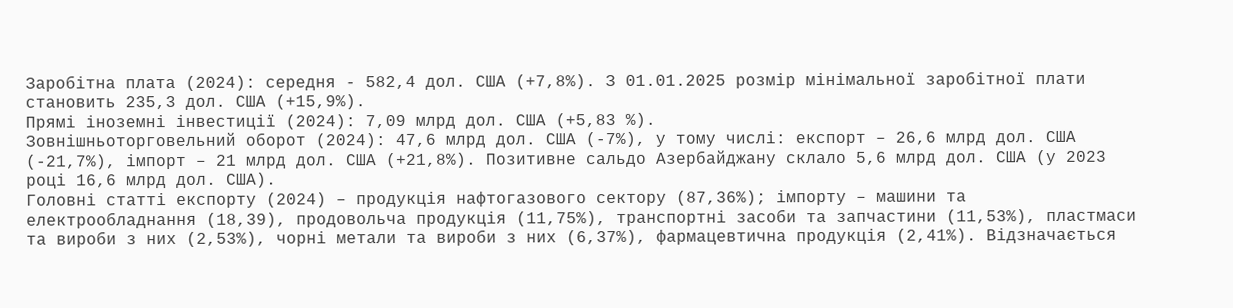Заробітна плата (2024): середня - 582,4 дол. США (+7,8%). З 01.01.2025 розмір мінімальної заробітної плати становить 235,3 дол. США (+15,9%).
Прямі іноземні інвестиції (2024): 7,09 млрд дол. США (+5,83 %).
Зовнішньоторговельний оборот (2024): 47,6 млрд дол. США (-7%), у тому числі: експорт – 26,6 млрд дол. США (-21,7%), імпорт – 21 млрд дол. США (+21,8%). Позитивне сальдо Азербайджану склало 5,6 млрд дол. США (у 2023 році 16,6 млрд дол. США).
Головні статті експорту (2024) – продукція нафтогазового сектору (87,36%); імпорту – машини та електрообладнання (18,39), продовольча продукція (11,75%), транспортні засоби та запчастини (11,53%), пластмаси та вироби з них (2,53%), чорні метали та вироби з них (6,37%), фармацевтична продукція (2,41%). Відзначається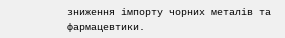зниження імпорту чорних металів та фармацевтики.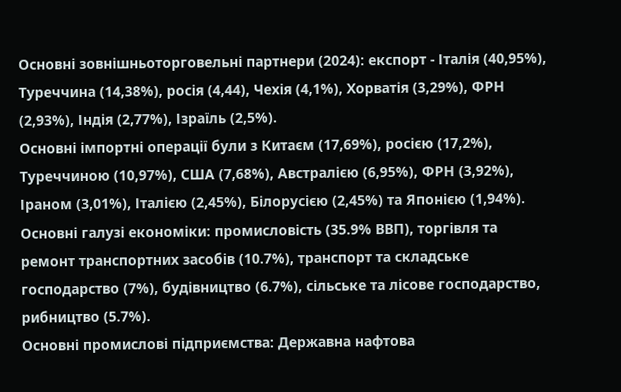Основні зовнішньоторговельні партнери (2024): експорт - Італія (40,95%), Туреччина (14,38%), росія (4,44), Чехія (4,1%), Хорватія (3,29%), ФРН (2,93%), Індія (2,77%), Ізраїль (2,5%).
Основні імпортні операції були з Китаєм (17,69%), росією (17,2%), Туреччиною (10,97%), США (7,68%), Австралією (6,95%), ФРН (3,92%), Іраном (3,01%), Італією (2,45%), Білорусією (2,45%) та Японією (1,94%).
Основні галузі економіки: промисловість (35.9% ВВП), торгівля та ремонт транспортних засобів (10.7%), транспорт та складське господарство (7%), будівництво (6.7%), сільське та лісове господарство, рибництво (5.7%).
Основні промислові підприємства: Державна нафтова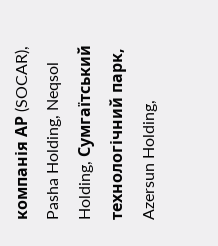компанія АР (SOCAR), Pasha Holding, Neqsol Holding, Сумгаїтський технологічний парк, Azersun Holding,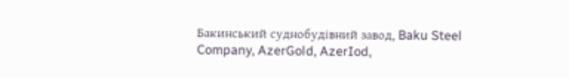Бакинський суднобудівний завод, Baku Steel Company, AzerGold, AzerIod,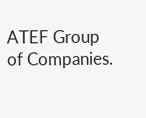ATEF Group of Companies.